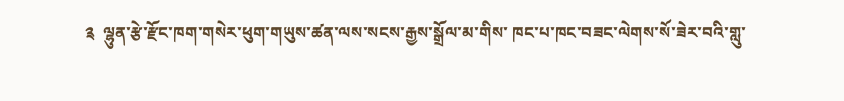༉  ལྷུན་རྩེ་རྫོང་ཁག་གསེར་ཕུག་གཡུས་ཚན་ལས་སངས་རྒྱས་སྒྲོལ་མ་གིས་ ཁང་པ་ཁང་བཟང་ལེགས་སོ་ཟེར་བའི་གླུ་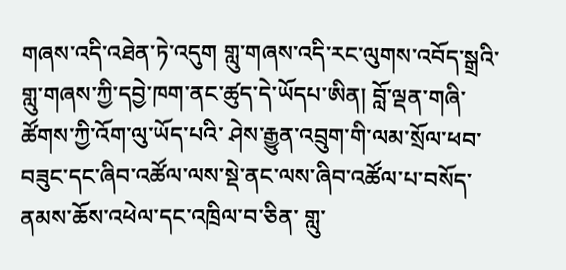གཞས་འདི་འཐེན་ཏེ་འདུག གླུ་གཞས་འདི་རང་ལུགས་འབོད་སྒྲའི་གླུ་གཞས་ཀྱི་དབྱེ་ཁག་ནང་ཚུད་དེ་ཡོདཔ་ཨིན། བློ་ལྡན་གཞི་ཚོགས་ཀྱི་འོག་ལུ་ཡོད་པའི་ ཤེས་རྒྱུན་འབྲུག་གི་ལམ་སྲོལ་ཕབ་བཟུང་དང་ཞིབ་འཚོལ་ལས་སྡེ་ནང་ལས་ཞིབ་འཚོལ་པ་བསོད་ནམས་ཆོས་འཕེལ་དང་འཁྲིལ་བ་ཅིན་ གླུ་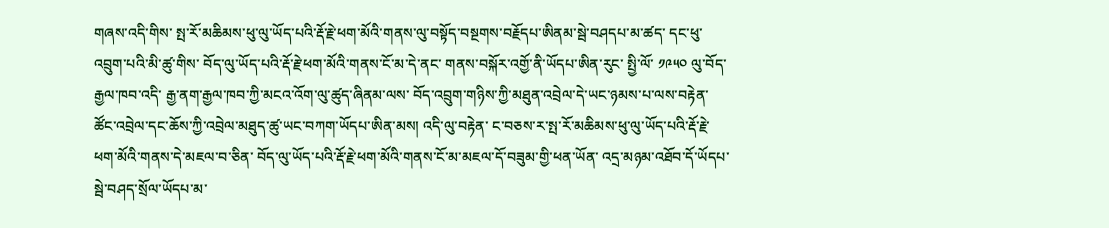གཞས་འདི་གིས་ སྤ་རོ་མཆིམས་ཕུ་ལུ་ཡོད་པའི་རྡོ་རྗེ་ཕག་མོའི་གནས་ལུ་བསྟོད་བསྔགས་བརྗོདཔ་ཨིནམ་སྦེ་བཤདཔ་མ་ཚད་ དང་ཕུ་འབྲུག་པའི་མི་ཚུ་གིས་ བོད་ལུ་ཡོད་པའི་རྡོ་རྗེ་ཕག་མོའི་གནས་ངོ་མ་དེ་ནང་ གནས་བསྐོར་འགྱོ་ནི་ཡོདཔ་ཨིན་རུང་ སྤྱི་ལོ་ ༡༩༥༠ ལུ་བོད་རྒྱལ་ཁབ་འདི་ རྒྱ་ནག་རྒྱལ་ཁབ་ཀྱི་མངའ་འོག་ལུ་ཚུད་ཞིནམ་ལས་ བོད་འབྲུག་གཉིས་ཀྱི་མཐུན་འབྲེལ་དེ་ཡང་ཉམས་པ་ལས་བརྟེན་ ཚོང་འབྲེལ་དང་ཆོས་ཀྱི་འབྲེལ་མཐུད་ཚུ་ཡང་བཀག་ཡོདཔ་ཨིན་མས། འདི་ལུ་བརྟེན་ ང་བཅས་ར་སྤ་རོ་མཆིམས་ཕུ་ལུ་ཡོད་པའི་རྡོ་རྗེ་ཕག་མོའི་གནས་དེ་མཇལ་བ་ཅིན་ བོད་ལུ་ཡོད་པའི་རྡོ་རྗེ་ཕག་མོའི་གནས་ངོ་མ་མཇལ་དོ་བཟུམ་གྱི་ཕན་ཡོན་ འདྲ་མཉམ་འཐོབ་དོ་ཡོདཔ་སྦེ་བཤད་སྲོལ་ཡོདཔ་མ་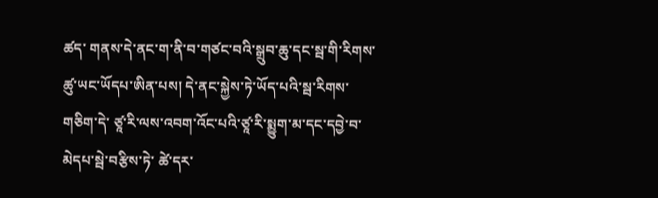ཚད་ གནས་དེ་ནང་ག་ནི་བ་གཙང་བའི་སྒྲུབ་ཆུ་དང་སྦ་གི་རིགས་ཚུ་ཡང་ཡོདཔ་ཨིན་པས། དེ་ནང་སྐྱེས་ཏེ་ཡོད་པའི་སྦ་རིགས་གཅིག་དེ་ ཙཱ་རི་ལས་འབག་འོང་པའི་ཙཱ་རི་སྨྱུག་མ་དང་དབྱེ་བ་མེདཔ་སྦེ་བརྩིས་ཏེ་ ཚེ་དར་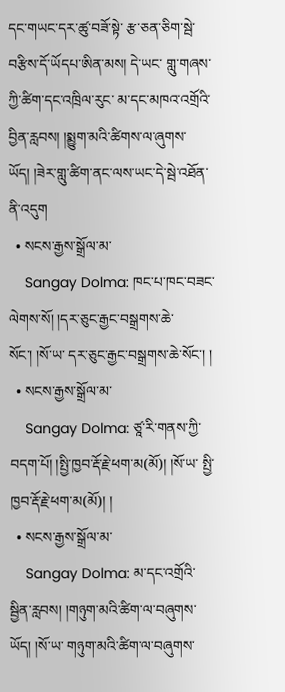དང་གཡང་དར་ཚུ་བཟོ་སྟེ་ རྩ་ཅན་ཅིག་སྦེ་བརྩིས་དོ་ཡོདཔ་ཨིན་མས། དེ་ཡང་ གླུ་གཞས་ཀྱི་ཚིག་དང་འཁྲིལ་རུང་ མ་དང་མཁའ་འགྲོའི་བྱིན་རླབས། །སྨྱུག་མའི་ཚིགས་ལ་ཞུགས་ཡོད། །ཟེར་གླུ་ཚིག་ནང་ལས་ཡང་དེ་སྦེ་འཐོན་ནི་འདུག
  • སངས་རྒྱས་སྒྲོལ་མ་
    Sangay Dolma: ཁང་པ་ཁང་བཟང་ལེགས་སོ། །དར་ཅུང་རྒྱང་བསྒྲགས་ཆེ་སོང་། །སོ་ཡ་ དར་ཅུང་རྒྱང་བསྒྲགས་ཆེ་སོང་། །
  • སངས་རྒྱས་སྒྲོལ་མ་
    Sangay Dolma: ཙཱ་རི་གནས་ཀྱི་བདག་པོ། །སྤྱི་ཁྱབ་རྡོ་རྗེ་ཕག་མ(མོ)། །སོ་ཡ་ སྤྱི་ཁྱབ་རྡོ་རྗེ་ཕག་མ(མོ)། །
  • སངས་རྒྱས་སྒྲོལ་མ་
    Sangay Dolma: མ་དང་འགྲོའི་སྦྱིན་རླབས། །གཉུག་མའི་ཚིག་ལ་བཞུགས་ཡོད། །སོ་ཡ་ གཉུག་མའི་ཚིག་ལ་བཞུགས་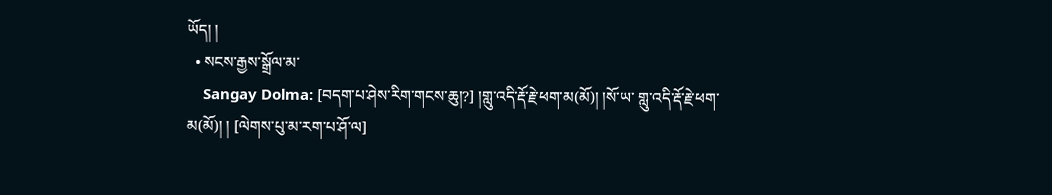ཡོད། །
  • སངས་རྒྱས་སྒྲོལ་མ་
    Sangay Dolma: [བདག་པ་ཤེས་རིག་གངས་ཆུ།?] །གླུ་འདི་རྡོ་རྗེ་ཕག་མ(མོ)། །སོ་ཡ་ གླུ་འདི་རྡོ་རྗེ་ཕག་མ(མོ)། ། [ལེགས་པུ་མ་རག་པ་ཤོ་ལ]